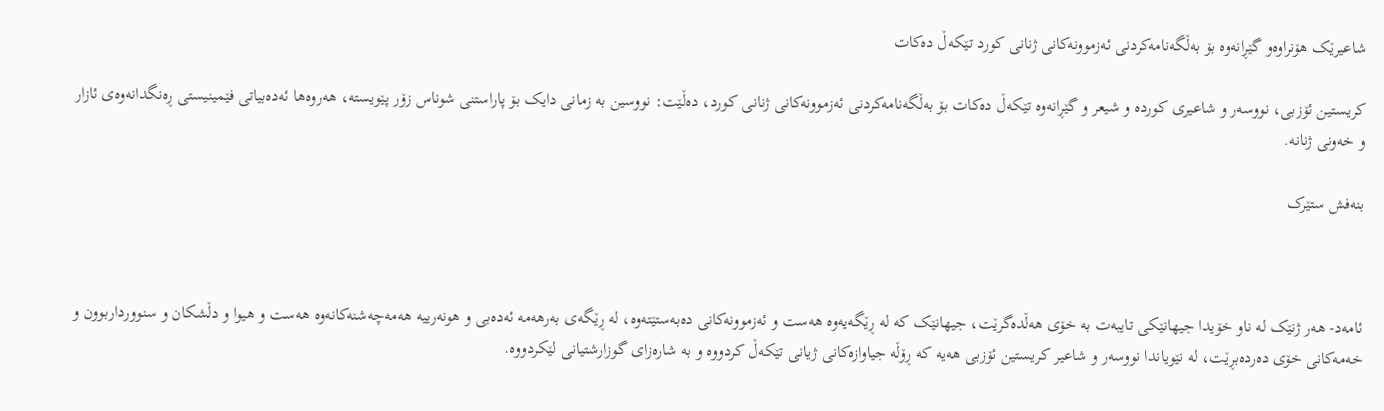شاعیرێک هۆنراوەو گێڕانەوە بۆ بەڵگەنامەکردنی ئەزموونەکانی ژنانی کورد تێکەڵ دەکات

کریستین ئۆزبی، نووسەر و شاعیری کوردە و شیعر و گێڕانەوە تێکەڵ دەکات بۆ بەڵگەنامەکردنی ئەزموونەکانی ژنانی کورد، دەڵێت: نووسین بە زمانی دایک بۆ پاراستنی شوناس زۆر پێویستە، هەروەها ئەدەبیاتی فێمینیستی ڕەنگدانەوەی ئازار و خەونی ژنانە.

بنەفش ستێرک



ئامەد- هەر ژنێک لە ناو خۆیدا جیهانێکی تایبەت بە خۆی هەڵدەگرێت، جیهانێک کە لە ڕێگەیەوە هەست و ئەزموونەکانی دەبەستێتەوە، لە ڕێگەی بەرهەمە ئەدەبی و هونەرییە هەمەچەشنەکانەوە هەست و هیوا و دڵشکان و سنوورداربوون و خەمەکانی خۆی دەردەبڕێت، لە نێویاندا نووسەر و شاعیر کریستین ئۆزبی هەیە کە ڕۆڵە جیاوازەکانی ژیانی تێکەڵ کردووە و بە شارەزای گوزارشتیانی لێکردووە.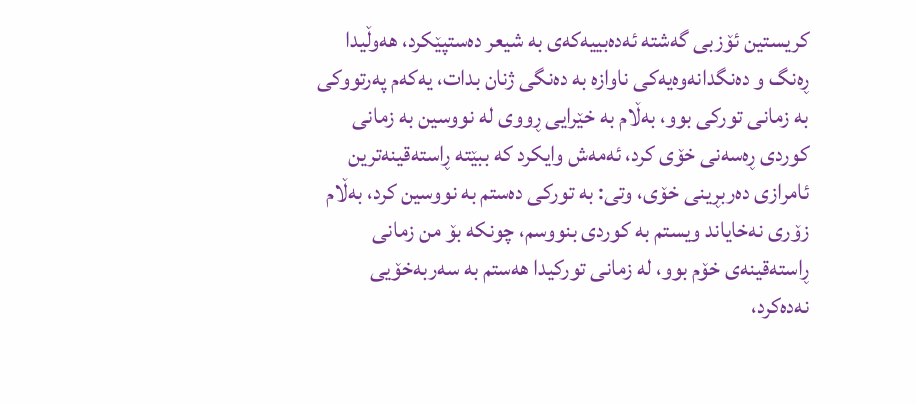کریستین ئۆزبی گەشتە ئەدەبییەکەی بە شیعر دەستپێکرد، هەوڵیدا ڕەنگ و دەنگدانەوەیەکی ناوازە بە دەنگی ژنان بدات، یەکەم پەرتووکی بە زمانی تورکی بوو، بەڵام بە خێرایی ڕووی لە نووسین بە زمانی کوردی ڕەسەنی خۆی کرد، ئەمەش وایکرد کە ببێتە ڕاستەقینەترین ئامرازی دەربڕینی خۆی، وتی: بە تورکی دەستم بە نووسین کرد، بەڵام زۆری نەخایاند ویستم بە کوردی بنووسم، چونکە بۆ من زمانی ڕاستەقینەی خۆم بوو، لە زمانی تورکیدا هەستم بە سەربەخۆیی نەدەکرد،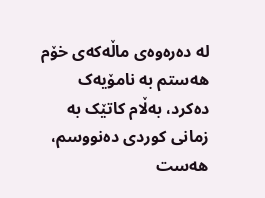لە دەرەوەی ماڵەکەی خۆم هەستم بە نامۆیەک دەکرد، بەڵام کاتێک بە زمانی کوردی دەنووسم، هەست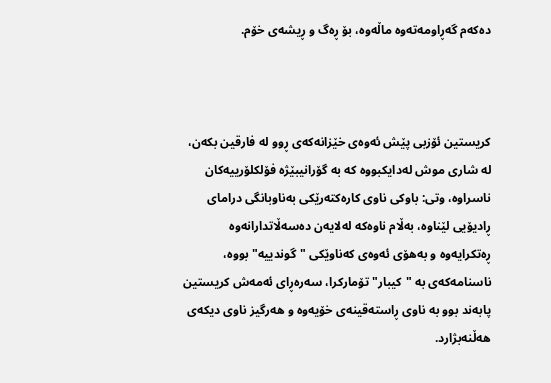دەکەم گەڕاومەتەوە ماڵەوە، بۆ ڕەگ و ڕیشەی خۆم.



کریستین ئۆزبی پێش ئەوەی خێزانەکەی ڕوو لە فارقین بکەن، لە شاری موش لەدایکبووە کە بە گۆرانیبێژە فۆلکلۆرییەکان ناسراوە، وتی: باوکی ناوی کارەکتەرێکی بەناوبانگی درامای ڕادیۆیی لێناوە، بەڵام ناوەکە لەلایەن دەسەڵاتدارانەوە ڕەتکرایەوە و بەهۆی ئەوەی کەناوێکی "گوندییە" بووە، ناسنامەکەی بە "کیبار" تۆمارکرا، سەرەڕای ئەمەش کریستین پابەند بوو بە ناوی ڕاستەقینەی خۆیەوە و هەرگیز ناوی دیکەی هەڵنەبژارد.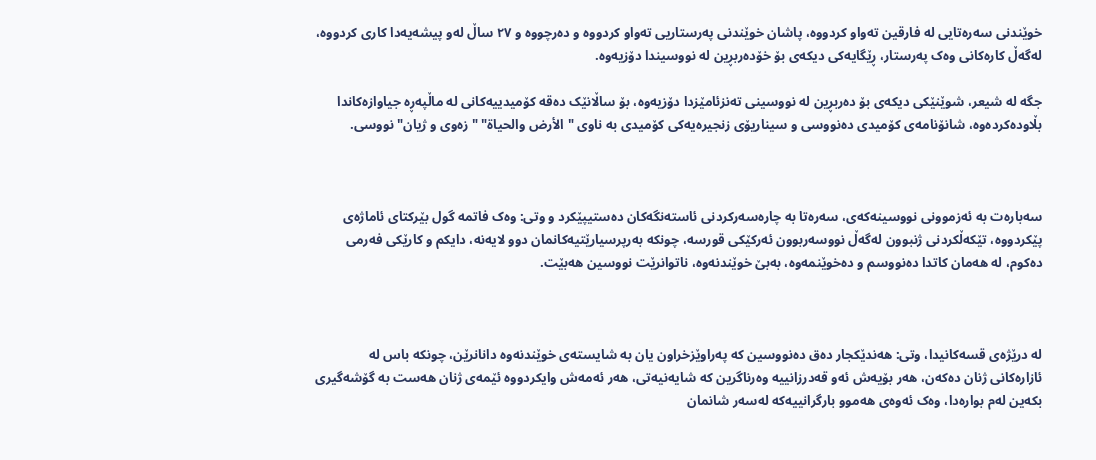خوێندنی سەرەتایی لە فارقین تەواو کردووە، پاشان خوێندنی پەرستاریی تەواو کردووە و دەرچووە و ٢٧ ساڵ لەو پیشەیەدا کاری کردووە، لەگەڵ کارەکانی وەک پەرستار، ڕێگایەکی دیکەی بۆ خۆدەربڕین لە نووسیندا دۆزیەوە.

جگە لە شیعر، شوێنێکی دیکەی بۆ دەربڕین لە نووسینی تەنزئامێزدا دۆزیەوە، بۆ ساڵانێک دەقە کۆمیدییەکانی لە ماڵپەڕە جیاوازەکاندا بڵاودەکردەوە، شانۆنامەی کۆمیدی دەنووسی و سیناریۆی زنجیرەیەکی کۆمیدی بە ناوی "الأرض والحياة" "زەوی و ژیان" نووسی.



سەبارەت بە ئەزموونی نووسینەکەی، سەرەتا بە چارەسەرکردنی ئاستەنگەکان دەستیپێکرد و وتی: وەک فاتمە گول بێرکتای ئاماژەی پێکردووە، تێکەڵکردنی ژنبوون لەگەڵ نووسەربوون ئەرکێکی قورسە، چونکە بەرپرسیارێتیەکانمان دوو لایەنە، دایکم و کارێکی فەرمی دەکوم، لە هەمان کاتدا دەنووسم و دەخوێنمەوە، بەبێ خوێندنەوە، ناتوانرێت نووسین هەبێت.



لە درێژەی قسەکانیدا، وتی: هەندێکجار دەق دەنووسین کە پەراوێزخراون یان بە شایستەی خوێندنەوە دانانرێن، چونکە باس لە ئازارەکانی ژنان دەکەن، هەر بۆیەش ئەو قەدرزانییە وەرناگرین کە شایەنیەتی، هەر ئەمەش وایکردووە ئێمەی ژنان هەست بە گۆشەگیری بکەین لەم بوارەدا، وەک ئەوەی هەموو بارگرانییەکە لەسەر شانمان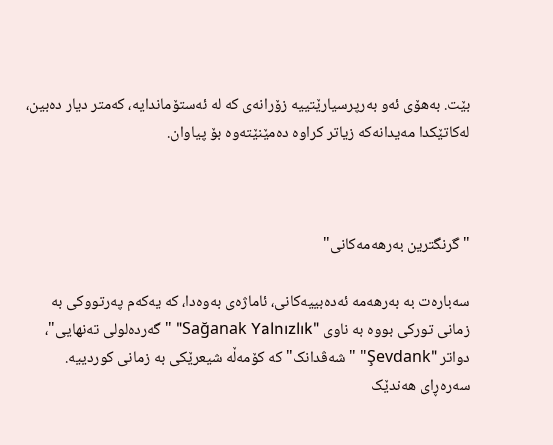بێت. بەهۆی ئەو بەرپرسیارێتییە زۆرانەی کە لە ئەستۆماندایە، کەمتر دیار دەبین، لەکاتێکدا مەیدانەکە زیاتر کراوە دەمێنێتەوە بۆ پیاوان.



"گرنگترین بەرهەمەکانی"

سەبارەت بە بەرهەمە ئەدەبییەکانی، ئاماژەی بەوەدا، کە یەکەم پەرتووکی بە زمانی تورکی بووە بە ناوی "Sağanak Yalnızlık" "گەردەلولی تەنهایی"، دواتر "Şevdank" "شەڤدانک" کە کۆمەڵە شیعرێکی بە زمانی کوردییە. سەرەڕای هەندێک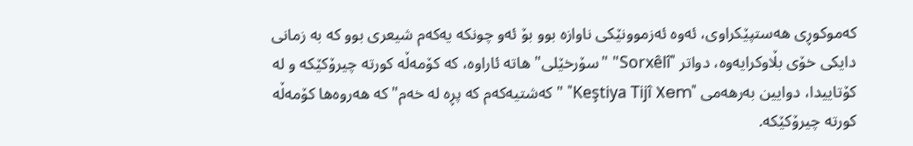کەموکوڕی هەستپێکراوی، ئەوە ئەزموونێکی ناوازە بوو بۆ ئەو چونکە یەکەم شیعری بوو کە بە زمانی دایکی خۆی بڵاوکرایەوە، دواتر "Sorxêlî" "سۆرخێلی" هاتە ئاراوە، کە کۆمەڵە کورتە چیرۆکێکە و لە کۆتاییدا، دوایین بەرهەمی "Keştiya Tijî Xem" "کەشتیەکەم کە پڕە لە خەم"کە هەروەها کۆمەڵە کورتە چیرۆکێکە.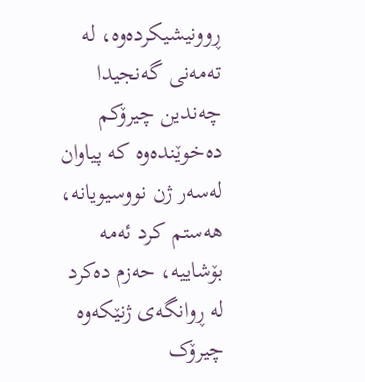ڕوونیشیکردەوە، لە تەمەنی گەنجیدا چەندین چیرۆکم دەخوێندەوە کە پیاوان لەسەر ژن نووسیویانە، هەستم کرد ئەمە بۆشاییە، حەزم دەکرد لە ڕوانگەی ژنێکەوە چیرۆک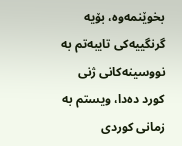بخوێنمەوە، بۆیە گرنگییەکی تایبەتم بە نووسینەکانی ژنی کورد دەدا، ویستم بە زمانی کوردی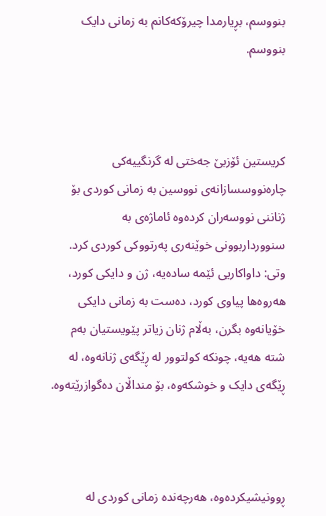بنووسم، بڕیارمدا چیرۆکەکانم بە زمانی دایک بنووسم.



کریستین ئۆزبێ جەختی لە گرنگییەکی چارەنووسسازانەی نووسین بە زمانی کوردی بۆ ژناننی نووسەران کردەوە ئاماژەی بە سنوورداربوونی خوێنەری پەرتووکی کوردی کرد. وتی: داواکاریی ئێمە سادەیە، ژن و دایکی کورد، هەروەها پیاوی کورد، دەست بە زمانی دایکی خۆیانەوە بگرن، بەڵام ژنان زیاتر پێویستیان بەم شتە هەیە، چونکە کولتوور لە ڕێگەی ژنانەوە، لە ڕێگەی دایک و خوشکەوە، بۆ منداڵان دەگوازرێتەوە.



ڕوونیشیکردەوە، هەرچەندە زمانی کوردی لە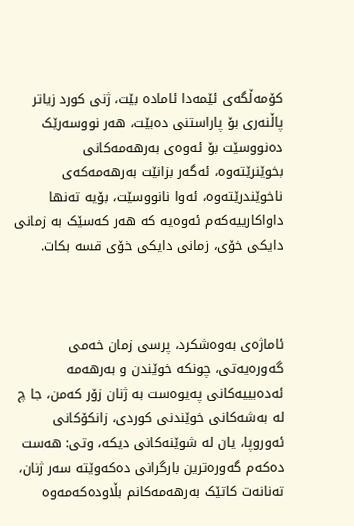کۆمەڵگەی ئێمەدا ئامادە بێت، ژنی کورد زیاتر پاڵنەری بۆ پاراستنی دەبێت، هەر نووسەرێک دەنووسێت بۆ ئەوەی بەرهەمەکانی بخوێنرێتەوە، ئەگەر بزانێت بەرهەمەکەی ناخوێندرێتەوە، ئەوا نانووسێت، بۆیە تەنها داواکارییەکەم ئەوەیە کە هەر کەسێک بە زمانی دایکی خۆی، زمانی دایکی خۆی قسە بکات.



ئاماژەی بەوەشکرد، پرسی زمان خەمی گەورەیەتی، چونکە خوێندن و بەرهەمە ئەدەبییەکانی پەیوەست بە ژنان زۆر کەمن، جا چ لە بەشەکانی خوێندنی کوردی، زانکۆکانی ئەوروپا، یان لە شوێنەکانی دیکە، وتی: هەست دەکەم گەورەترین بارگرانی دەکەوێتە سەر ژنان، تەنانەت کاتێک بەرهەمەکانم بڵاودەکەمەوە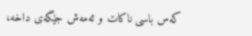کەس باسی ناکات و ئەمەش جێگەی داخە،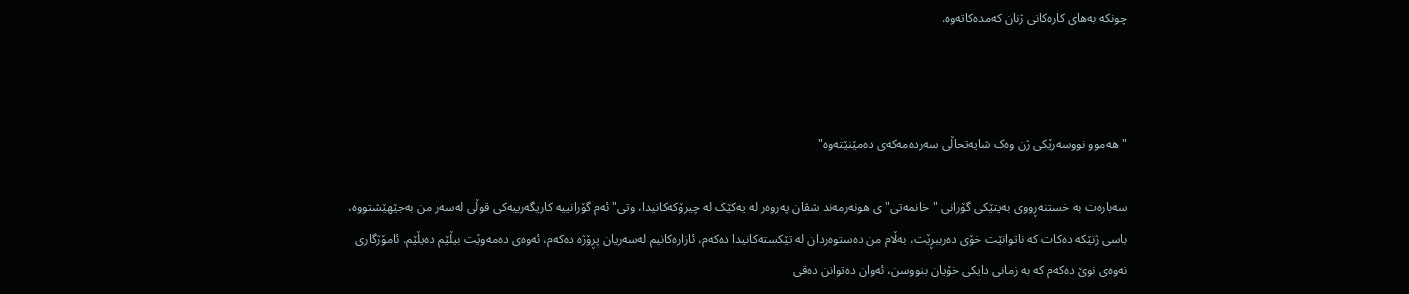چونکە بەهای کارەکانی ژنان کەمدەکاتەوە.



"هەموو نووسەرێکی ژن وەک شایەتحاڵی سەردەمەکەی دەمێنێتەوە"

سەبارەت بە خستنەڕووی بەیتێکی گۆرانی "خانمەتی"ی هونەرمەند شڤان پەروەر لە یەکێک لە چیرۆکەکانیدا، وتی" ئەم گۆرانییە کاریگەرییەکی قوڵی لەسەر من بەجێهێشتووە، باسی ژنێکە دەکات کە ناتوانێت خۆی دەرببڕێت، بەڵام من دەستوەردان لە تێکستەکانیدا دەکەم، ئازارەکانیم لەسەریان پڕۆژە دەکەم، ئەوەی دەمەوێت بیڵێم دەیڵێم. ئامۆژگاری نەوەی نوێ دەکەم کە بە زمانی دایکی خۆیان بنووسن، ئەوان دەتوانن دەقی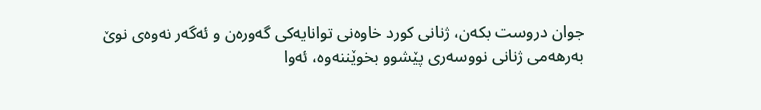جوان دروست بکەن، ژنانی کورد خاوەنی توانایەکی گەورەن و ئەگەر نەوەی نوێ بەرهەمی ژنانی نووسەری پێشوو بخوێننەوە، ئەوا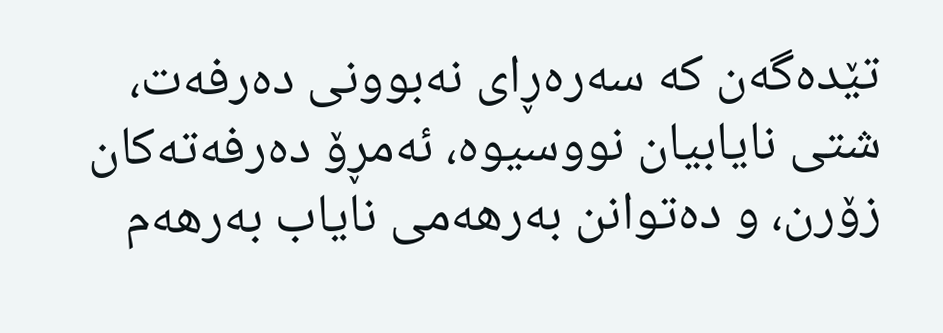تێدەگەن کە سەرەڕای نەبوونی دەرفەت، شتی نایابیان نووسیوە، ئەمڕۆ دەرفەتەکان زۆرن، و دەتوانن بەرهەمی نایاب بەرهەم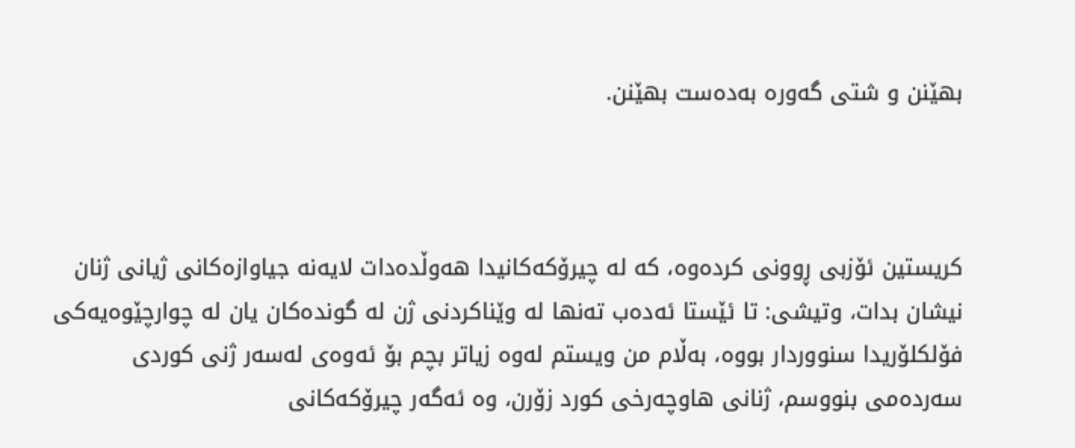بهێنن و شتی گەورە بەدەست بهێنن.



کریستین ئۆزبی ڕوونی کردەوە، کە لە چیرۆکەکانیدا هەوڵدەدات لایەنە جیاوازەکانی ژیانی ژنان نیشان بدات، وتیشی: تا ئێستا ئەدەب تەنها لە وێناکردنی ژن لە گوندەکان یان لە چوارچێوەیەکی فۆلکلۆریدا سنووردار بووە، بەڵام من ویستم لەوە زیاتر بچم بۆ ئەوەی لەسەر ژنی کوردی سەردەمی بنووسم، ژنانی هاوچەرخی کورد زۆرن، وە ئەگەر چیرۆکەکانی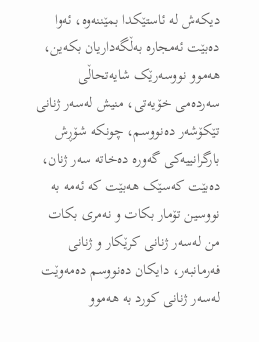دیکەش لە ئاستێکدا بمێننەوە، ئەوا دەبێت ئەمجارە بەڵگەداریان بکەین، هەموو نووسەرێک شایەتحاڵی سەردەمی خۆیەتی، منیش لەسەر ژنانی تێکۆشەر دەنووسم، چونکە شۆڕش بارگرانییەکی گەورە دەخاتە سەر ژنان، دەبێت کەسێک هەبێت کە ئەمە بە نووسین تۆمار بکات و نەمری بکات من لەسەر ژنانی کرێکار و ژنانی فەرمانبەر، دایکان دەنووسم دەمەوێت لەسەر ژنانی کورد بە هەموو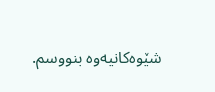شێوەکانیەوە بنووسم.